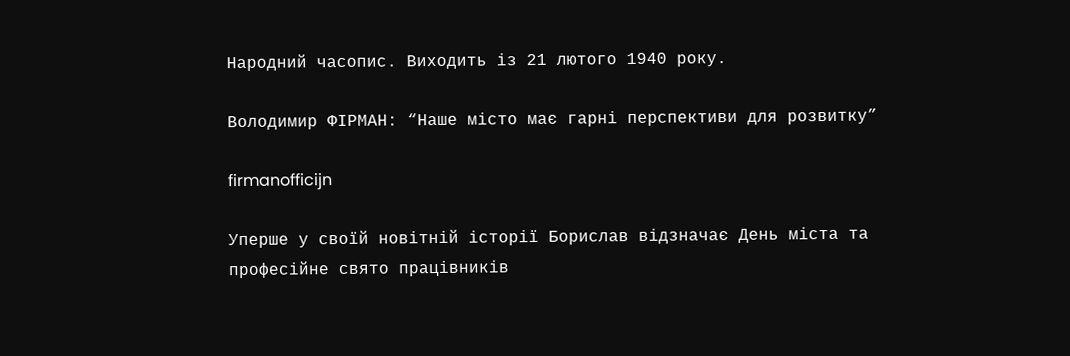Народний часопис. Виходить із 21 лютого 1940 року.

Володимир ФІРМАН: “Наше місто має гарні перспективи для розвитку”

firmanofficijn

Уперше у своїй новітній історії Борислав відзначає День міста та професійне свято працівників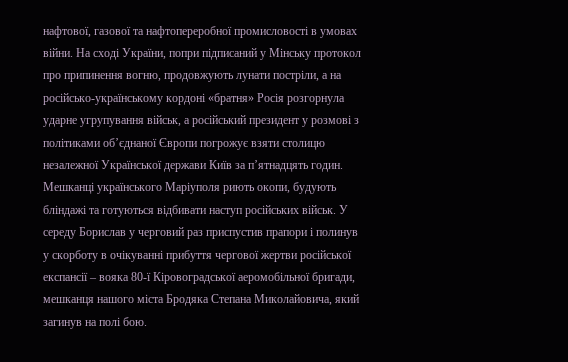нафтової, газової та нафтопереробної промисловості в умовах війни. На сході України, попри підписаний у Мінську протокол про припинення вогню, продовжують лунати постріли, а на російсько-українському кордоні «братня» Росія розгорнула ударне угрупування військ, а російський президент у розмові з політиками об’єднаної Європи погрожує взяти столицю незалежної Української держави Київ за п’ятнадцять годин. Мешканці українського Маріуполя риють окопи, будують бліндажі та готуються відбивати наступ російських військ. У середу Борислав у черговий раз приспустив прапори і полинув у скорботу в очікуванні прибуття чергової жертви російської експансії – вояка 80-ї Кіровоградської аеромобільної бригади, мешканця нашого міста Бродяка Степана Миколайовича, який загинув на полі бою.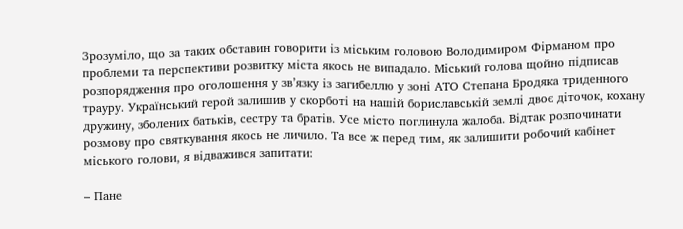Зрозуміло, що за таких обставин говорити із міським головою Володимиром Фірманом про проблеми та перспективи розвитку міста якось не випадало. Міський голова щойно підписав розпорядження про оголошення у зв’язку із загибеллю у зоні АТО Степана Бродяка триденного трауру. Український герой залишив у скорботі на нашій бориславській землі двоє діточок, кохану дружину, зболених батьків, сестру та братів. Усе місто поглинула жалоба. Відтак розпочинати розмову про святкування якось не личило. Та все ж перед тим, як залишити робочий кабінет міського голови, я відважився запитати:

– Пане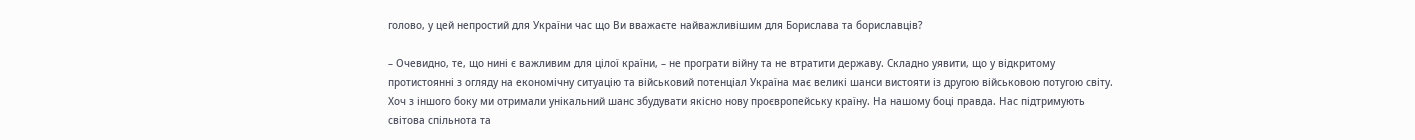голово, у цей непростий для України час що Ви вважаєте найважливішим для Борислава та бориславців?

– Очевидно, те, що нині є важливим для цілої країни, – не програти війну та не втратити державу. Складно уявити, що у відкритому протистоянні з огляду на економічну ситуацію та військовий потенціал Україна має великі шанси вистояти із другою військовою потугою світу. Хоч з іншого боку ми отримали унікальний шанс збудувати якісно нову проєвропейську країну. На нашому боці правда. Нас підтримують світова спільнота та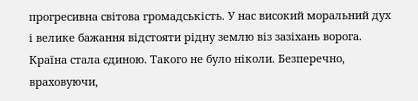прогресивна світова громадськість. У нас високий моральний дух і велике бажання відстояти рідну землю віз зазіхань ворога. Країна стала єдиною. Такого не було ніколи. Безперечно, враховуючи,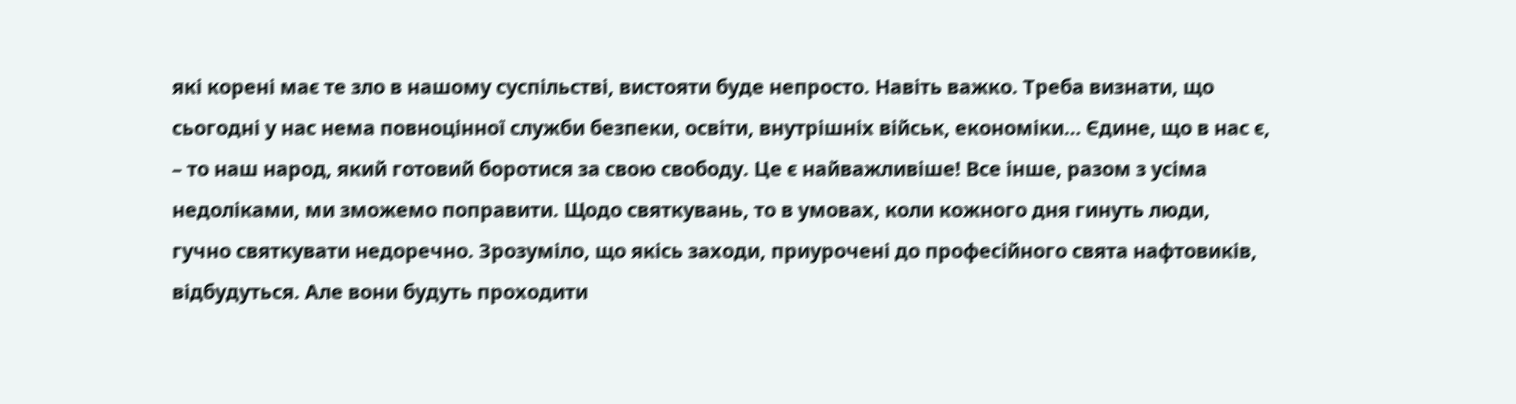які корені має те зло в нашому суспільстві, вистояти буде непросто. Навіть важко. Треба визнати, що сьогодні у нас нема повноцінної служби безпеки, освіти, внутрішніх військ, економіки… Єдине, що в нас є, – то наш народ, який готовий боротися за свою свободу. Це є найважливіше! Все інше, разом з усіма недоліками, ми зможемо поправити. Щодо святкувань, то в умовах, коли кожного дня гинуть люди, гучно святкувати недоречно. Зрозуміло, що якісь заходи, приурочені до професійного свята нафтовиків, відбудуться. Але вони будуть проходити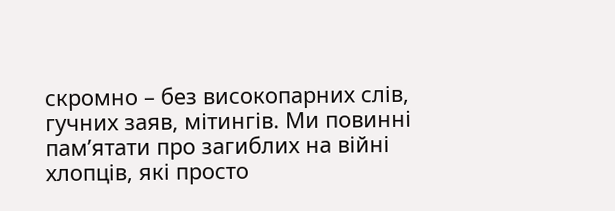скромно – без високопарних слів, гучних заяв, мітингів. Ми повинні пам’ятати про загиблих на війні хлопців, які просто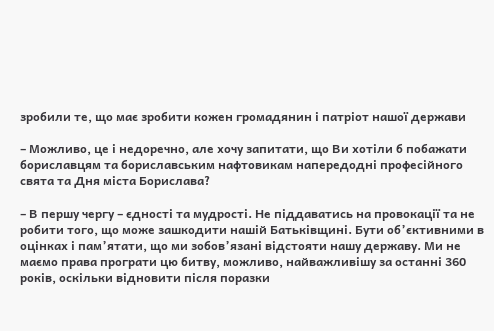зробили те, що має зробити кожен громадянин і патріот нашої держави

– Можливо, це і недоречно, але хочу запитати, що Ви хотіли б побажати бориславцям та бориславським нафтовикам напередодні професійного свята та Дня міста Борислава?

– В першу чергу – єдності та мудрості. Не піддаватись на провокації та не робити того, що може зашкодити нашій Батьківщині. Бути об’єктивними в оцінках і пам’ятати, що ми зобов’язані відстояти нашу державу. Ми не маємо права програти цю битву, можливо, найважливішу за останні 360 років, оскільки відновити після поразки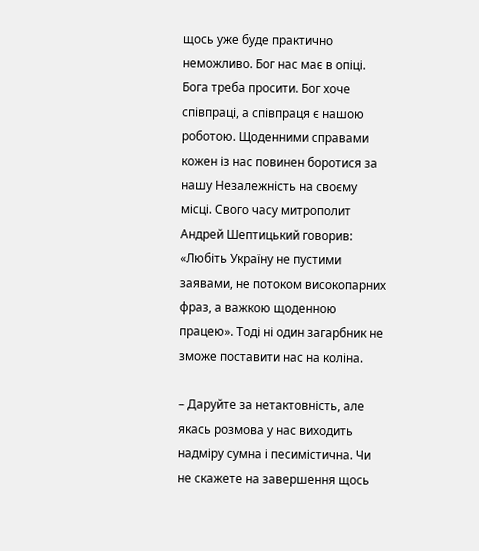щось уже буде практично неможливо. Бог нас має в опіці. Бога треба просити. Бог хоче співпраці, а співпраця є нашою роботою. Щоденними справами  кожен із нас повинен боротися за нашу Незалежність на своєму місці. Свого часу митрополит Андрей Шептицький говорив: «Любіть Україну не пустими заявами, не потоком високопарних фраз, а важкою щоденною працею». Тоді ні один загарбник не зможе поставити нас на коліна.

– Даруйте за нетактовність, але якась розмова у нас виходить надміру сумна і песимістична. Чи не скажете на завершення щось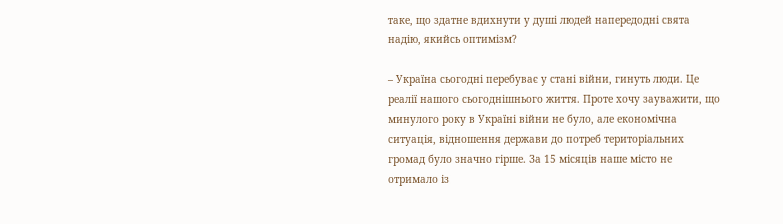таке, що здатне вдихнути у душі людей напередодні свята надію, якийсь оптимізм?

– Україна сьогодні перебуває у стані війни, гинуть люди. Це реалії нашого сьогоднішнього життя. Проте хочу зауважити, що минулого року в Україні війни не було, але економічна ситуація, відношення держави до потреб територіальних громад було значно гірше. За 15 місяців наше місто не отримало із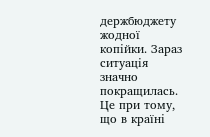держбюджету жодної копійки. Зараз ситуація значно покращилась. Це при тому, що в країні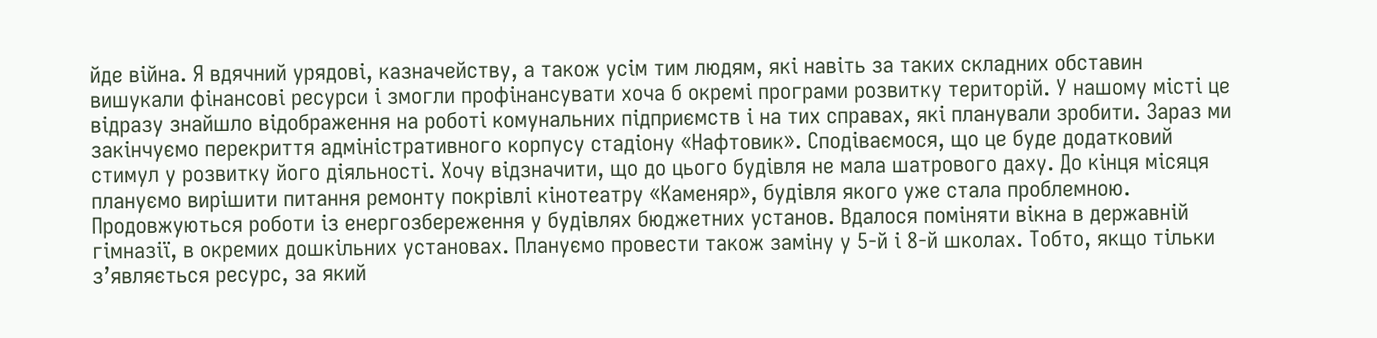йде війна. Я вдячний урядові, казначейству, а також усім тим людям, які навіть за таких складних обставин вишукали фінансові ресурси і змогли профінансувати хоча б окремі програми розвитку територій. У нашому місті це відразу знайшло відображення на роботі комунальних підприємств і на тих справах, які планували зробити. Зараз ми закінчуємо перекриття адміністративного корпусу стадіону «Нафтовик». Сподіваємося, що це буде додатковий стимул у розвитку його діяльності. Хочу відзначити, що до цього будівля не мала шатрового даху. До кінця місяця плануємо вирішити питання ремонту покрівлі кінотеатру «Каменяр», будівля якого уже стала проблемною. Продовжуються роботи із енергозбереження у будівлях бюджетних установ. Вдалося поміняти вікна в державній гімназії, в окремих дошкільних установах. Плануємо провести також заміну у 5-й і 8-й школах. Тобто, якщо тільки з’являється ресурс, за який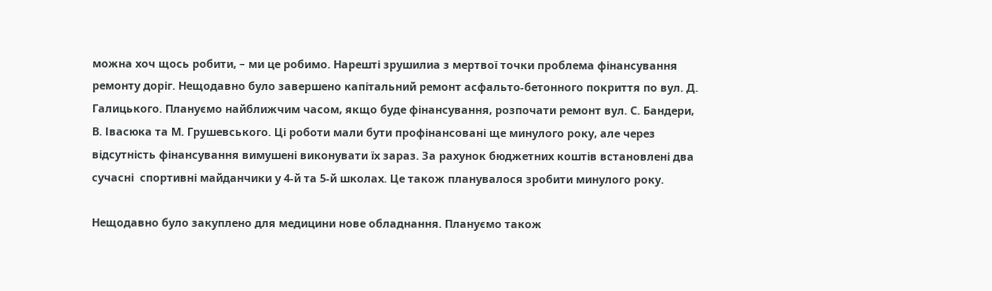можна хоч щось робити, – ми це робимо. Нарешті зрушилиа з мертвої точки проблема фінансування ремонту доріг. Нещодавно було завершено капітальний ремонт асфальто-бетонного покриття по вул. Д. Галицького. Плануємо найближчим часом, якщо буде фінансування, розпочати ремонт вул. С. Бандери, В. Івасюка та М. Грушевського. Ці роботи мали бути профінансовані ще минулого року, але через відсутність фінансування вимушені виконувати їх зараз. За рахунок бюджетних коштів встановлені два сучасні  спортивні майданчики у 4-й та 5-й школах. Це також планувалося зробити минулого року.

Нещодавно було закуплено для медицини нове обладнання. Плануємо також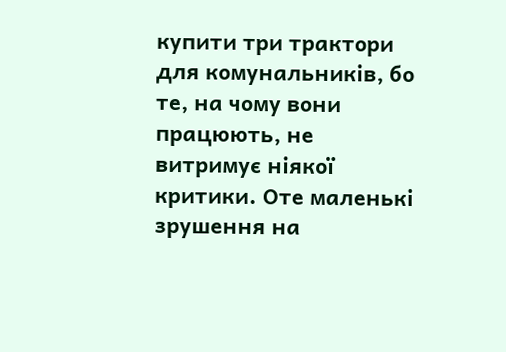купити три трактори для комунальників, бо те, на чому вони працюють, не витримує ніякої критики. Оте маленькі зрушення на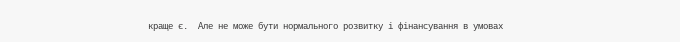краще є.  Але не може бути нормального розвитку і фінансування в умовах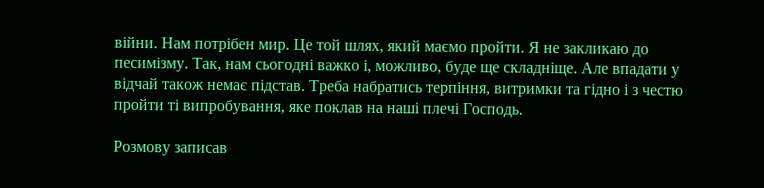війни. Нам потрібен мир. Це той шлях, який маємо пройти. Я не закликаю до песимізму. Так, нам сьогодні важко і, можливо, буде ще складніще. Але впадати у відчай також немає підстав. Треба набратись терпіння, витримки та гідно і з честю пройти ті випробування, яке поклав на наші плечі Господь.

Розмову записав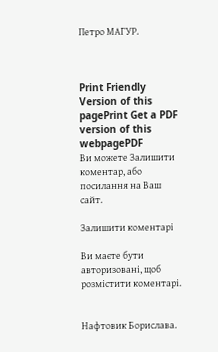Петро МАГУР.



Print Friendly Version of this pagePrint Get a PDF version of this webpagePDF
Ви можете Залишити коментар, або посилання на Ваш сайт.

Залишити коментарі

Ви маєте бути авторизовані, щоб розмістити коментарі.


Нафтовик Борислава.